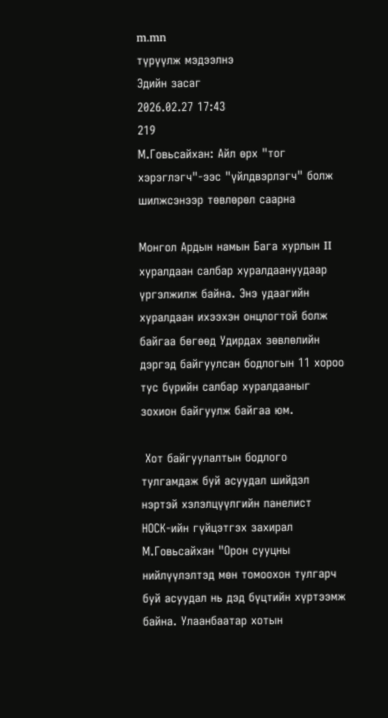m.mn
түрүүлж мэдээлнэ
Эдийн засаг
2026.02.27 17:43
219
М.Говьсайхан: Айл өрх "тог хэрэглэгч"-ээс "үйлдвэрлэгч" болж шилжсэнээр төвлөрөл саарна

Монгол Ардын намын Бага хурлын II хуралдаан салбар хуралдаануудаар үргэлжилж байна. Энэ удаагийн хуралдаан ихээхэн онцлогтой болж байгаа бөгөөд Удирдах зөвлөлийн дэргэд байгуулсан бодлогын 11 хороо тус бүрийн салбар хуралдааныг зохион байгуулж байгаа юм.

 Хот байгуулалтын бодлого тулгамдаж буй асуудал шийдэл нэртэй хэлэлцүүлгийн панелист  НОСК-ийн гүйцэтгэх захирал М.Говьсайхан "Орон сууцны нийлүүлэлтэд мөн томоохон тулгарч буй асуудал нь дэд бүцтийн хүртээмж байна. Улаанбаатар хотын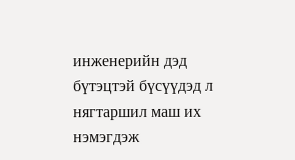инженерийн дэд бүтэцтэй бүсүүдэд л нягтаршил маш их нэмэгдэж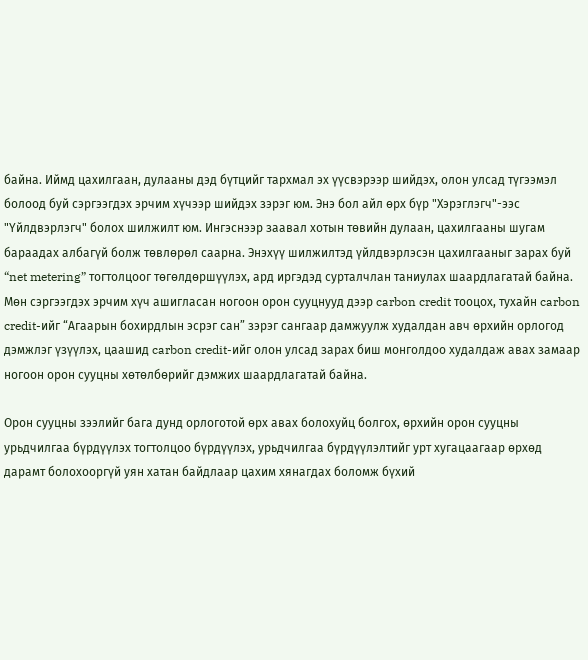байна. Иймд цахилгаан, дулааны дэд бүтцийг тархмал эх үүсвэрээр шийдэх, олон улсад түгээмэл болоод буй сэргээгдэх эрчим хүчээр шийдэх зэрэг юм. Энэ бол айл өрх бүр "Хэрэглэгч"-ээс "Үйлдвэрлэгч" болох шилжилт юм. Ингэснээр заавал хотын төвийн дулаан, цахилгааны шугам бараадах албагүй болж төвлөрөл саарна. Энэхүү шилжилтэд үйлдвэрлэсэн цахилгааныг зарах буй “net metering” тогтолцоог төгөлдөршүүлэх, ард иргэдэд сурталчлан таниулах шаардлагатай байна. Мөн сэргээгдэх эрчим хүч ашигласан ногоон орон сууцнууд дээр carbon credit тооцох, тухайн carbon credit-ийг “Агаарын бохирдлын эсрэг сан” зэрэг сангаар дамжуулж худалдан авч өрхийн орлогод дэмжлэг үзүүлэх, цаашид carbon credit-ийг олон улсад зарах биш монголдоо худалдаж авах замаар ногоон орон сууцны хөтөлбөрийг дэмжих шаардлагатай байна.

Орон сууцны зээлийг бага дунд орлоготой өрх авах болохуйц болгох, өрхийн орон сууцны урьдчилгаа бүрдүүлэх тогтолцоо бүрдүүлэх, урьдчилгаа бүрдүүлэлтийг урт хугацаагаар өрхөд дарамт болохооргүй уян хатан байдлаар цахим хянагдах боломж бүхий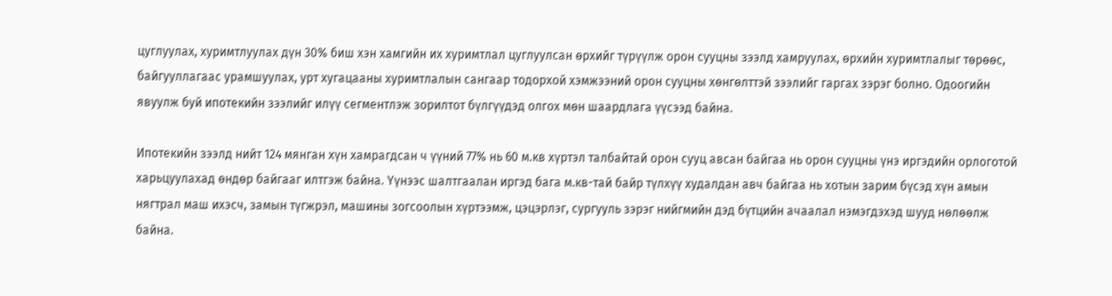цуглуулах, хуримтлуулах дүн 30% биш хэн хамгийн их хуримтлал цуглуулсан өрхийг түрүүлж орон сууцны зээлд хамруулах, өрхийн хуримтлалыг төрөөс, байгууллагаас урамшуулах, урт хугацааны хуримтлалын сангаар тодорхой хэмжээний орон сууцны хөнгөлттэй зээлийг гаргах зэрэг болно. Одоогийн явуулж буй ипотекийн зээлийг илүү сегментлэж зорилтот бүлгүүдэд олгох мөн шаардлага үүсээд байна.

Ипотекийн зээлд нийт 124 мянган хүн хамрагдсан ч үүний 77% нь 60 м.кв хүртэл талбайтай орон сууц авсан байгаа нь орон сууцны үнэ иргэдийн орлоготой харьцуулахад өндөр байгааг илтгэж байна. Үүнээс шалтгаалан иргэд бага м.кв-тай байр түлхүү худалдан авч байгаа нь хотын зарим бүсэд хүн амын нягтрал маш ихэсч, замын түгжрэл, машины зогсоолын хүртээмж, цэцэрлэг, сургууль зэрэг нийгмийн дэд бүтцийн ачаалал нэмэгдэхэд шууд нөлөөлж байна.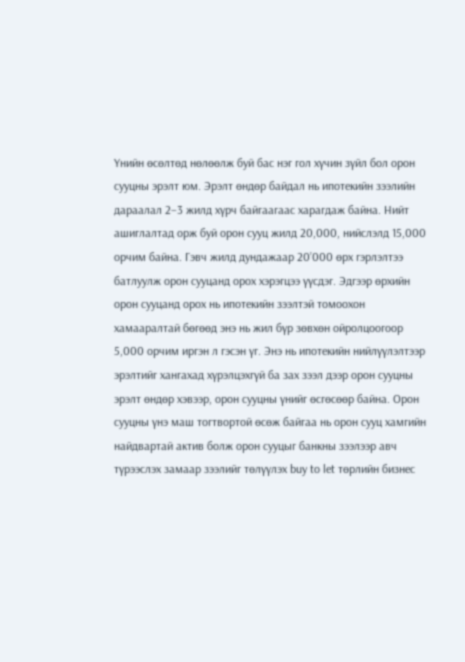Үнийн өсөлтөд нөлөөлж буй бас нэг гол хүчин зүйл бол орон сууцны эрэлт юм. Эрэлт өндөр байдал нь ипотекийн зээлийн дараалал 2–3 жилд хүрч байгаагаас харагдаж байна. Нийт ашиглалтад орж буй орон сууц жилд 20,000, нийслэлд 15,000 орчим байна. Гэвч жилд дундажаар 20’000 өрх гэрлэлтээ батлуулж орон сууцанд орох хэрэгцээ үүсдэг. Эдгээр өрхийн орон сууцанд орох нь ипотекийн зээлтэй томоохон хамааралтай бөгөөд энэ нь жил бүр зөвхөн ойролцоогоор 5,000 орчим иргэн л гэсэн үг. Энэ нь ипотекийн нийлүүлэлтээр эрэлтийг хангахад хүрэлцэхгүй ба зах зээл дээр орон сууцны эрэлт өндөр хэвээр, орон сууцны үнийг өсгөсөөр байна. Орон сууцны үнэ маш тогтвортой өсөж байгаа нь орон сууц хамгийн найдвартай актив болж орон сууцыг банкны зээлээр авч түрээслэх замаар зээлийг төлүүлэх buy to let төрлийн бизнес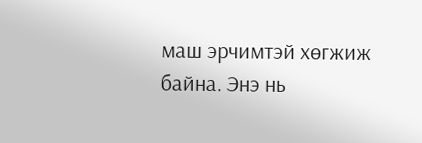маш эрчимтэй хөгжиж байна. Энэ нь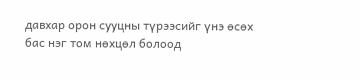давхар орон сууцны түрээсийг үнэ өсөх бас нэг том нөхцөл болоод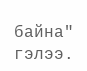байна" гэлээ.